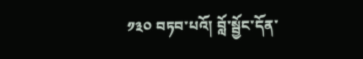༡༣༠ བཏབ་པའོ། བློ་སྦྱོང་དོན་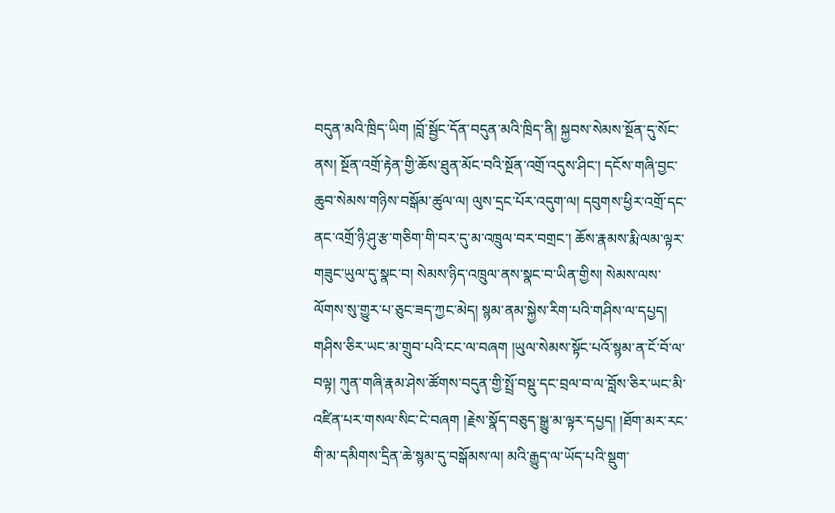བདུན་མའི་ཁྲིད་ཡིག །བློ་སྦྱོང་དོན་བདུན་མའི་ཁྲིད་ནི། སྐྱབས་སེམས་སྔོན་དུ་སོང་ནས། སྔོན་འགྲོ་རྟེན་གྱི་ཆོས་ཐུན་མོང་བའི་སྔོན་འགྲོ་འདུས་ཤིང་། དངོས་གཞི་བྱང་ཆུབ་སེམས་གཉིས་བསྒོམ་ཚུལ་ལ། ལུས་དྲང་པོར་འདུག་ལ། དབུགས་ཕྱིར་འགྲོ་དང་ནང་འགྲོ་ཉི་ཤུ་རྩ་གཅིག་གི་བར་དུ་མ་འཁྲུལ་བར་བགྲང་། ཆོས་རྣམས་རྨི་ལམ་ལྟར་གཟུང་ཡུལ་དུ་སྣང་བ། སེམས་ཉིད་འཁྲུལ་ནས་སྣང་བ་ཡིན་གྱིས། སེམས་ལས་ལོགས་སུ་གྱུར་པ་ཅུང་ཟད་ཀྱང་མེད། སྙམ་ནམ་སྐྱེས་རིག་པའི་གཤིས་ལ་དཔྱད། གཤིས་ཅིར་ཡང་མ་གྲུབ་པའི་ངང་ལ་བཞག །ཡུལ་སེམས་སྟོང་པའོ་སྙམ་ན་ངོ་བོ་ལ་བལྟ། ཀུན་གཞི་རྣམ་ཤེས་ཚོགས་བདུན་གྱི་སྤྲོ་བསྡུ་དང་བྲལ་བ་ལ་བློས་ཅིར་ཡང་མི་འཛིན་པར་གསལ་སིང་ངེ་བཞག །རྗེས་སྣོད་བཅུད་སྒྱུ་མ་ལྟར་དཔྱད། །ཐོག་མར་རང་གི་མ་དམིགས་དྲིན་ཆེ་སྙམ་དུ་བསྒོམས་ལ། མའི་རྒྱུད་ལ་ཡོད་པའི་སྡུག་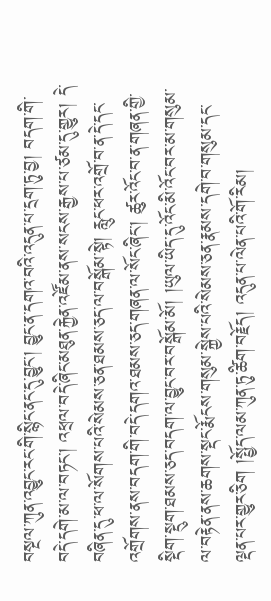བསྔལ་ཀུན་འབྱུང་རང་གི་སྙིང་ནང་དུ་བྱུང་། བྱུང་ན་དགའ་བའི་འདུན་པ་དྲག་ཏུ་བྱ། བདག་གི་བདེ་དགེ་མ་ལ་བཏང་། འཕྲལ་བདེ་ཞིང་མཐུན་རྐྱེན་འཛོམ་ནས་སངས་རྒྱས་པ་ཙམ་དུ་གྱུར། དེ་བཞིན་དུ་ཕ་ལ་སོགས་པའི་སེམས་ཅན་ཐམས་ཅད་ལ་བསྒོམ་སྟེ། རླུང་ཕར་འགྲོ་བ་ན་དེ་དང་འགྲོགས་ནས་བདག་གི་བདེ་དགའ་ཐམས་ཅད་གཞན་ལ་སོང་ཞིང་། ཚུར་འོང་བ་ན་གཞན་གྱི་སྡིག་སྡུག་ཐམས་ཅད་བདག་ལ་བྱུང་བར་བསྒོམ་མོ། །ཡུལ་ཡིད་དུ་འོང་མི་འོང་བར་མ་གསུམ་ལ་བརྟེན་ནས་ཆགས་སྡང་རྨོངས་གསུམ་སྐྱེས་པའི་སེམས་ཅན་རྣམས་དགེ་བ་གསུམ་དང་ལྡན་པར་གྱུར་ཅིག །སྤྱོད་ལམ་ཀུན་ཏུ་ཚིག་བརྗོད། འདུན་པ་ལེན་པའི་གོ་རིམ།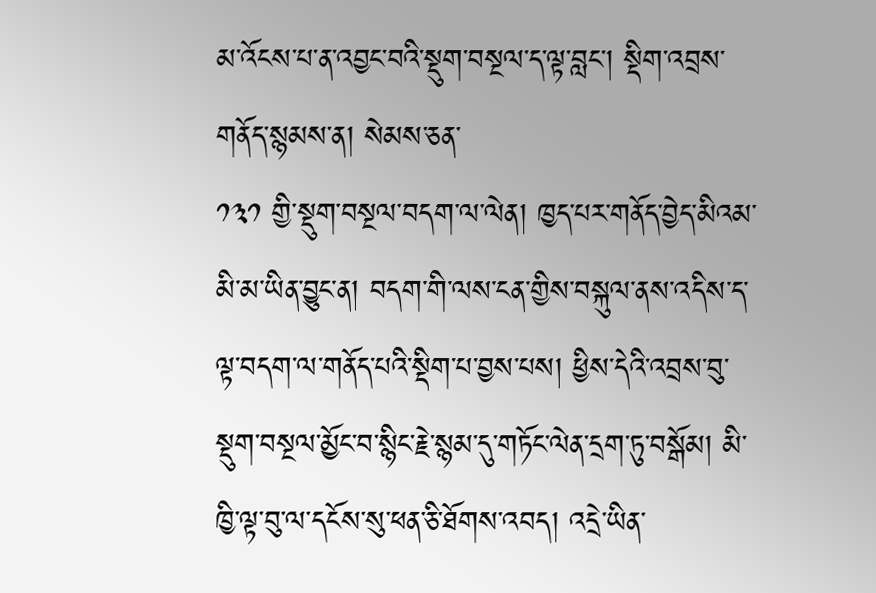མ་འོངས་པ་ན་འབྱང་བའི་སྡུག་བསྔལ་ད་ལྟ་བླང་། སྡིག་འབྲས་གནོད་སྙམས་ན། སེམས་ཅན་
༡༣༡ གྱི་སྡུག་བསྔལ་བདག་ལ་ལེན། ཁྱད་པར་གནོད་བྱེད་མིའམ་མི་མ་ཡིན་བྱུང་ན། བདག་གི་ལས་ངན་གྱིས་བསྐུལ་ནས་འདིས་ད་ལྟ་བདག་ལ་གནོད་པའི་སྡིག་པ་བྱས་པས། ཕྱིས་དེའི་འབྲས་བུ་སྡུག་བསྔལ་མྱོང་བ་སྙིང་རྗེ་སྙམ་དུ་གཏོང་ལེན་དྲག་ཏུ་བསྒོམ། མི་ཁྱི་ལྟ་བུ་ལ་དངོས་སུ་ཕན་ཅི་ཐོགས་འབད། འདྲེ་ཡིན་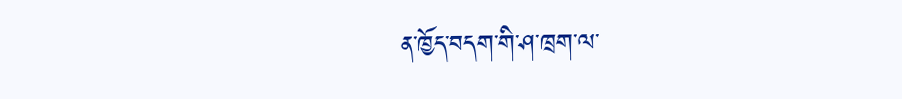ན་ཁྱོད་བདག་གི་ཤ་ཁྲག་ལ་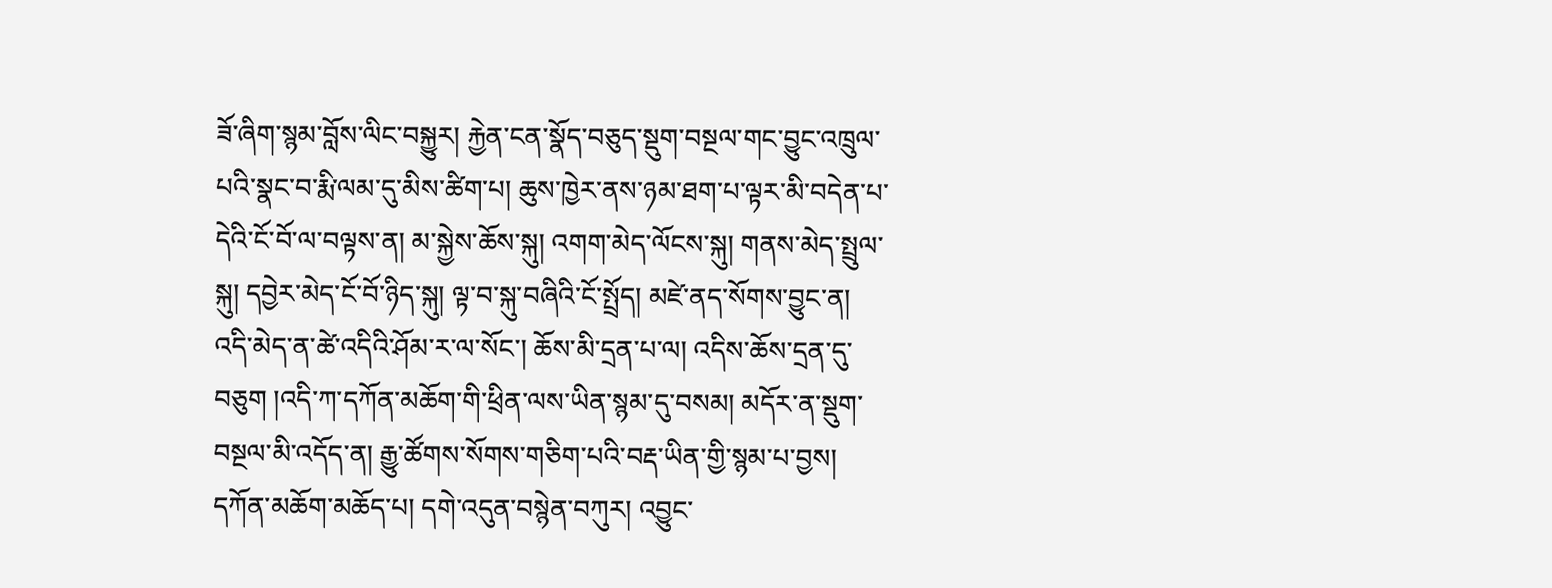ཟོ་ཞིག་སྙམ་བློས་ལིང་བསྐྱུར། རྐྱེན་ངན་སྣོད་བཅུད་སྡུག་བསྔལ་གང་བྱུང་འཁྲུལ་པའི་སྣང་བ་རྨི་ལམ་དུ་མིས་ཚིག་པ། ཆུས་ཁྱེར་ནས་ཉམ་ཐག་པ་ལྟར་མི་བདེན་པ་དེའི་ངོ་བོ་ལ་བལྟས་ན། མ་སྐྱེས་ཆོས་སྐུ། འགག་མེད་ལོངས་སྐུ། གནས་མེད་སྤྲུལ་སྐུ། དབྱེར་མེད་ངོ་བོ་ཉིད་སྐུ། ལྟ་བ་སྐུ་བཞིའི་ངོ་སྤྲོད། མཛེ་ནད་སོགས་བྱུང་ན། འདི་མེད་ན་ཚེ་འདིའི་ཤོམ་ར་ལ་སོང་། ཆོས་མི་དྲན་པ་ལ། འདིས་ཆོས་དྲན་དུ་བཅུག །འདི་ཀ་དཀོན་མཆོག་གི་ཕྲིན་ལས་ཡིན་སྙམ་དུ་བསམ། མདོར་ན་སྡུག་བསྔལ་མི་འདོད་ན། རྒྱུ་ཚོགས་སོགས་གཅིག་པའི་བརྡ་ཡིན་གྱི་སྙམ་པ་བྱས། དཀོན་མཆོག་མཆོད་པ། དགེ་འདུན་བསྙེན་བཀུར། འབྱུང་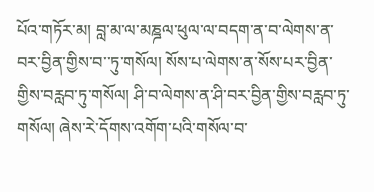པོའ་གཏོར་མ། བླ་མ་ལ་མཎྜལ་ཕུལ་ལ་བདག་ན་བ་ལེགས་ན་བར་བྱིན་གྱིས་བ་་ཏུ་གསོལ། སོས་པ་ལེགས་ན་སོས་པར་བྱིན་གྱིས་བརླབ་ཏུ་གསོལ། ཤི་བ་ལེགས་ན་ཤི་བར་བྱིན་གྱིས་བརླབ་ཏུ་གསོལ། ཞེས་རེ་དོགས་འགོག་པའི་གསོལ་བ་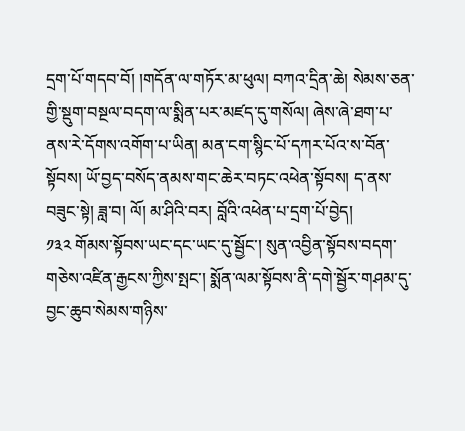དྲག་པོ་གདབ་བོ། །གདོན་ལ་གཏོར་མ་ཕུལ། བཀའ་དྲིན་ཆེ། སེམས་ཅན་གྱི་སྡུག་བསྔལ་བདག་ལ་སྨིན་པར་མཛད་དུ་གསོལ། ཞེས་ཞེ་ཐག་པ་ནས་རེ་དོགས་འགོག་པ་ཡིན། མན་ངག་སྙིང་པོ་དཀར་པོའ་ས་བོན་སྟོབས། ཡོ་བྱད་བསོད་ནམས་གང་ཆེར་བཏང་འཕེན་སྟོབས། ད་ནས་བཟུང་སྟེ། ཟླ་བ། ལོ། མ་ཤིའི་བར། བློའི་འཕེན་པ་དྲག་པོ་བྱེད།
༡༣༢ གོམས་སྟོབས་ཡང་དང་ཡང་དུ་སྦྱོང་། སུན་འབྱིན་སྟོབས་བདག་གཅེས་འཛིན་རྒྱངས་ཀྱིས་སྤང་། སྨོན་ལམ་སྟོབས་ནི་དགེ་སྦྱོར་གཤམ་དུ་བྱང་ཆུབ་སེམས་གཉིས་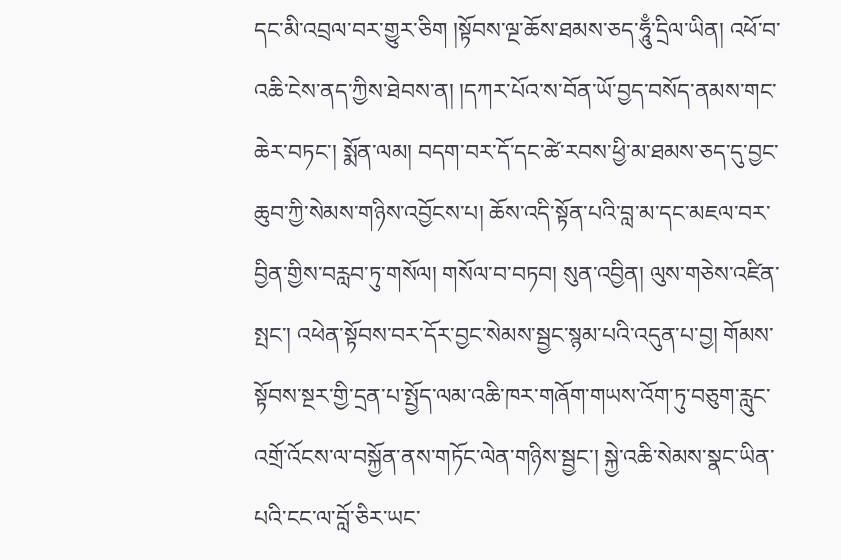དང་མི་འབྲལ་བར་གྱུར་ཅིག །སྟོབས་ལྔ་ཆོས་ཐམས་ཅད་ཧཱུྃ་དྲིལ་ཡིན། འཕོ་བ་འཆི་ངེས་ནད་ཀྱིས་ཐེབས་ན། །དཀར་པོའ་ས་བོན་ཡོ་བྱད་བསོད་ནམས་གང་ཆེར་བཏང་། སྨོན་ལམ། བདག་བར་དོ་དང་ཚེ་རབས་ཕྱི་མ་ཐམས་ཅད་དུ་བྱང་ཆུབ་ཀྱི་སེམས་གཉིས་འབྱོངས་པ། ཆོས་འདི་སྟོན་པའི་བླ་མ་དང་མཇལ་བར་བྱིན་གྱིས་བརླབ་ཏུ་གསོལ། གསོལ་བ་བཏབ། སུན་འབྱིན། ལུས་གཅེས་འཛིན་སྤང་། འཕེན་སྟོབས་བར་དོར་བྱང་སེམས་སྦྱང་སྙམ་པའི་འདུན་པ་བྱ། གོམས་སྟོབས་སྔར་གྱི་དྲན་པ་སྤྱོད་ལམ་འཆི་ཁར་གཞོག་གཡས་འོག་ཏུ་བཅུག་རླུང་འགྲོ་འོངས་ལ་བསྐྱོན་ནས་གཏོང་ལེན་གཉིས་སྦྱང་། སྐྱེ་འཆི་སེམས་སྣང་ཡིན་པའི་ངང་ལ་བློ་ཅིར་ཡང་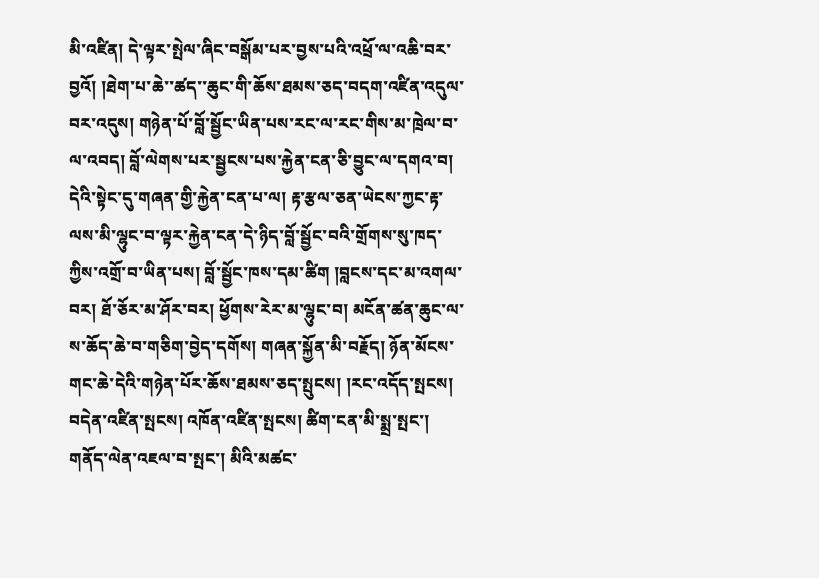མི་འཛིན། དེ་ལྟར་སྤེལ་ཞིང་བསྒོམ་པར་བྱས་པའི་འཕྲོ་ལ་འཆི་བར་བྱའོ། །ཐེག་པ་ཆེ་་ཚད་་ཆུང་གི་ཆོས་ཐམས་ཅད་བདག་འཛིན་འདུལ་བར་འདུས། གཉེན་པོ་བློ་སྦྱོང་ཡིན་པས་རང་ལ་རང་གིས་མ་ཁྲེལ་བ་ལ་འབད། བློ་ལེགས་པར་སྦྱངས་པས་རྐྱེན་ངན་ཅི་བྱུང་ལ་དགའ་བ། དེའི་སྟེང་དུ་གཞན་གྱི་རྐྱེན་ངན་པ་ལ། རྟ་རྩལ་ཅན་ཡེངས་ཀྱང་རྟ་ལས་མི་ལྷུང་བ་ལྟར་རྐྱེན་ངན་དེ་ཉིད་བློ་སྦྱོང་བའི་གྲོགས་སུ་ཁད་ཀྱིས་འགྲོ་བ་ཡིན་པས། བློ་སྦྱོང་ཁས་དམ་ཚིག །བླངས་དང་མ་འགལ་བར། ཐོ་ཅོར་མ་ཤོར་བར། ཕྱོགས་རེར་མ་ལྷུང་བ། མངོན་ཚན་ཆུང་ལ་ས་ཆོད་ཆེ་བ་གཅིག་བྱེད་དགོས། གཞན་སྐྱོན་མི་བརྗོད། ཉོན་མོངས་གང་ཆེ་དེའི་གཉེན་པོར་ཆོས་ཐམས་ཅད་སྤུངས། །རང་འདོད་སྤངས། བདེན་འཛིན་སྤངས། འཁོན་འཛིན་སྤངས། ཚིག་ངན་མི་སྨྲ་སྤང་། གནོད་ལེན་འཇལ་བ་སྤང་། མིའི་མཚང་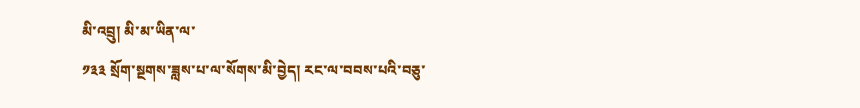མི་འབྲུ། མི་མ་ཡིན་ལ་
༡༣༣ སྲོག་སྔགས་ཟླས་པ་ལ་སོགས་མི་བྱེད། རང་ལ་བབས་པའི་བཅུ་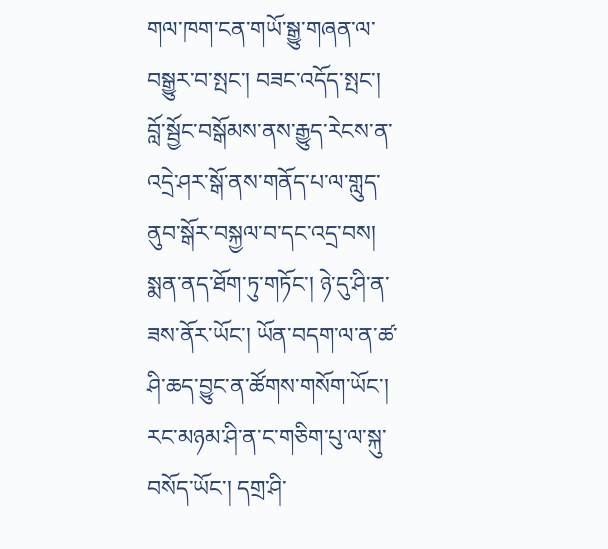གལ་ཁག་ངན་གཡོ་སྒྱུ་གཞན་ལ་བསྒྱུར་བ་སྤང་། བཟང་འདོད་སྤང་། བློ་སྦྱོང་བསྒོམས་ནས་རྒྱུད་རེངས་ན་འདྲེ་ཤར་སྒོ་ནས་གནོད་པ་ལ་གླུད་ནུབ་སྒོར་བསྐྱལ་བ་དང་འདྲ་བས། སྨན་ནད་ཐོག་ཏུ་གཏོང་། ཉེ་དུ་ཤི་ན་ཟས་ནོར་ཡོང་། ཡོན་བདག་ལ་ན་ཚ་ཤི་ཆད་བྱུང་ན་ཚོགས་གསོག་ཡོང་། རང་མཉམ་ཤི་ན་ང་གཅིག་པུ་ལ་སྐུ་བསོད་ཡོང་། དགྲ་ཤི་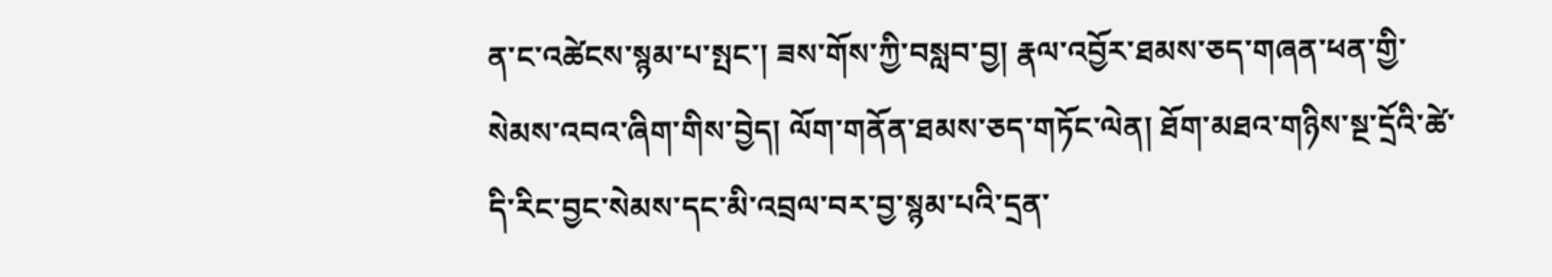ན་ང་འཚེངས་སྙམ་པ་སྤང་། ཟས་གོས་ཀྱི་བསླབ་བྱ། རྣལ་འབྱོར་ཐམས་ཅད་གཞན་ཕན་གྱི་སེམས་འབའ་ཞིག་གིས་བྱེད། ལོག་གནོན་ཐམས་ཅད་གཏོང་ལེན། ཐོག་མཐའ་གཉིས་སྔ་དྲོའི་ཚེ་དི་རིང་བྱང་སེམས་དང་མི་འབྲལ་བར་བྱ་སྙམ་པའི་དྲན་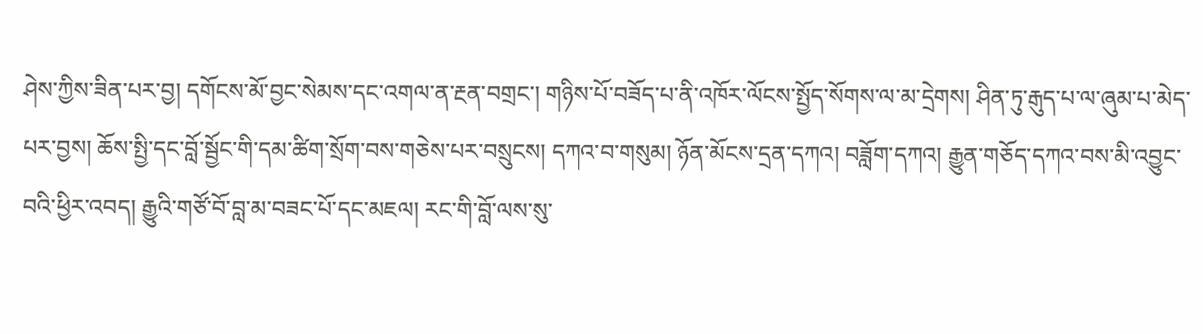ཤེས་ཀྱིས་ཟིན་པར་བྱ། དགོངས་མོ་བྱང་སེམས་དང་འགལ་ན་རྔན་བགྲང་། གཉིས་པོ་བཟོད་པ་ནི་འཁོར་ལོངས་སྤྱོད་སོགས་ལ་མ་དྲེགས། ཤིན་ཏུ་རྒུད་པ་ལ་ཞུམ་པ་མེད་པར་བྱས། ཆོས་སྤྱི་དང་བློ་སྦྱོང་གི་དམ་ཚིག་སྲོག་བས་གཅེས་པར་བསྲུངས། དཀའ་བ་གསུམ། ཉོན་མོངས་དྲན་དཀའ། བཟློག་དཀའ། རྒྱུན་གཅོད་དཀའ་བས་མི་འབྱུང་བའི་ཕྱིར་འབད། རྒྱུའི་གཙོ་བོ་བླ་མ་བཟང་པོ་དང་མཇལ། རང་གི་བློ་ལས་སུ་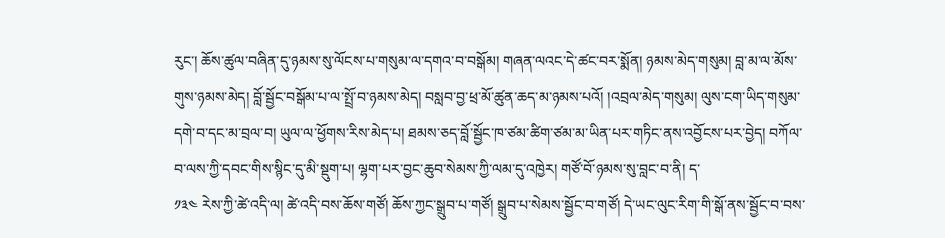རུང་། ཆོས་ཚུལ་བཞིན་དུ་ཉམས་སུ་ལོངས་པ་གསུམ་ལ་དགའ་བ་བསྒོམ། གཞན་ལའང་དེ་ཚང་བར་སྨོན། ཉམས་མེད་གསུམ། བླ་མ་ལ་མོས་གུས་ཉམས་མེད། བློ་སྦྱོང་བསྒོམ་པ་ལ་སྤྲོ་བ་ཉམས་མེད། བསླབ་བྱ་ཕྲ་མོ་ཚུན་ཆད་མ་ཉམས་པའོ། །འབྲལ་མེད་གསུམ། ལུས་ངག་ཡིད་གསུམ་དགེ་བ་དང་མ་བྲལ་བ། ཡུལ་ལ་ཕྱོགས་རིས་མེད་པ། ཐམས་ཅད་བློ་སྦྱོང་ཁ་ཙམ་ཚིག་ཙམ་མ་ཡིན་པར་གཏིང་ནས་འབྱོངས་པར་བྱེད། བཀོལ་བ་ལས་ཀྱི་དབང་གིས་སྙིང་དུ་མི་སྡུག་པ། ལྷག་པར་བྱང་ཆུབ་སེམས་ཀྱི་ལམ་དུ་འཁྱེར། གཙོ་བོ་ཉམས་སུ་བླང་བ་ནི། ད་
༡༣༤ རེས་ཀྱི་ཚེ་འདི་ལ། ཚེ་འདི་བས་ཆོས་གཙོ། ཆོས་ཀྱང་སྒྲུབ་པ་གཙོ། སྒྲུབ་པ་སེམས་སྦྱོང་བ་གཙོ། དེ་ཡང་ལུང་རིག་གི་སྒོ་ནས་སྦྱོང་བ་བས་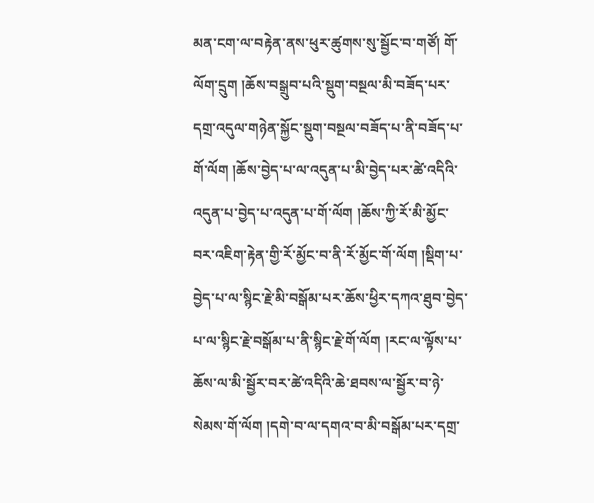མན་ངག་ལ་བརྟེན་ནས་ཕུར་ཚུགས་སུ་སྦྱོང་བ་གཙོ། གོ་ལོག་དྲུག །ཆོས་བསྒྲུབ་པའི་སྡུག་བསྔལ་མི་བཟོད་པར་དགྲ་འདུལ་གཉེན་སྐྱོང་སྡུག་བསྔལ་བཟོད་པ་ནི་བཟོད་པ་གོ་ལོག །ཆོས་བྱེད་པ་ལ་འདུན་པ་མི་བྱེད་པར་ཚེ་འདིའི་འདུན་པ་བྱེད་པ་འདུན་པ་གོ་ལོག །ཆོས་ཀྱི་རོ་མི་མྱོང་བར་འཇིག་རྟེན་གྱི་རོ་མྱོང་བ་ནི་རོ་མྱོང་གོ་ལོག །སྡིག་པ་བྱེད་པ་ལ་སྙིང་རྗེ་མི་བསྒོམ་པར་ཆོས་ཕྱིར་དཀའ་ཐུབ་བྱེད་པ་ལ་སྙིང་རྗེ་བསྒོམ་པ་ནི་སྙིང་རྗེ་གོ་ལོག །རང་ལ་ལྟོས་པ་ཆོས་ལ་མི་སྦྱོར་བར་ཚེ་འདིའི་ཆེ་ཐབས་ལ་སྦྱོར་བ་ཉེ་སེམས་གོ་ལོག །དགེ་བ་ལ་དགའ་བ་མི་བསྒོམ་པར་དགྲ་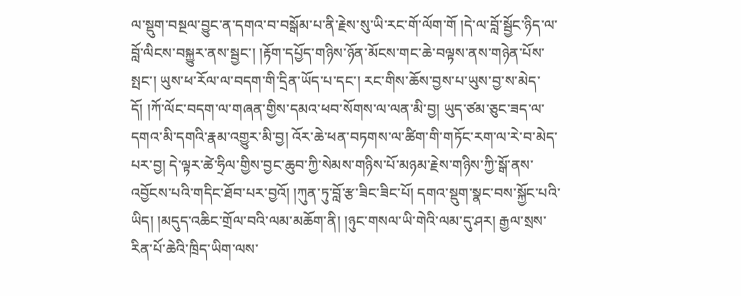ལ་སྡུག་བསྔལ་བྱུང་ན་དགའ་བ་བསྒོམ་པ་ནི་རྗེས་སུ་ཡི་རང་གོ་ལོག་གོ །དེ་ལ་བློ་སྦྱོང་ཉིད་ལ་བློ་ལིངས་བསྐྱུར་ནས་སྦྱང་། །རྟོག་དཔྱོད་གཉིས་ཉོན་མོངས་གང་ཆེ་བལྟས་ནས་གཉེན་པོས་སྤང་། ཡུས་ཕ་རོལ་ལ་བདག་གི་དྲིན་ཡོད་པ་དང་། རང་གིས་ཆོས་བྱས་པ་ཡུས་བྱ་ས་མེད་དོ། །ཀོ་ལོང་བདག་ལ་གཞན་གྱིས་དམའ་ཕབ་སོགས་ལ་ལན་མི་བྱ། ཡུད་ཙམ་ཅུང་ཟད་ལ་དགའ་མི་དགའི་རྣམ་འགྱུར་མི་བྱ། འོར་ཆེ་ཕན་བཏགས་ལ་ཚིག་གི་གཏོང་རག་ལ་རེ་བ་མེད་པར་བྱ། དེ་ལྟར་ཚེ་ཧྲིལ་གྱིས་བྱང་ཆུབ་ཀྱི་སེམས་གཉིས་པོ་མཉམ་རྗེས་གཉིས་ཀྱི་སྒོ་ནས་འབྱོངས་པའི་གདིང་ཐོབ་པར་བྱའོ། །ཀུན་ཏུ་བློ་རྩ་ཟིང་ཟིང་པོ། དགའ་སྡུག་སྣང་བས་སྐྱོང་པའི་ཡིད། །མདུད་འཆིང་གྲོལ་བའི་ལམ་མཆོག་ནི། །ཉུང་གསལ་ཡི་གེའི་ལམ་དུ་ཤར། རྒྱལ་སྲས་རིན་པོ་ཆེའི་ཁྲིད་ཡིག་ལས་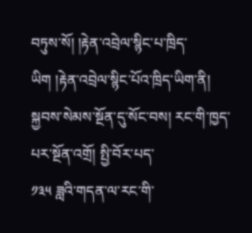བཏུས་སོ། །རྟེན་འབྲེལ་སྙིང་པ་ཁྲིད་ཡིག །རྟེན་འབྲེལ་སྙིང་པོའ་ཁྲིད་ཡིག་ནི། སྐྱབས་སེམས་སྔོན་དུ་སོང་བས། རང་གི་ཁྱད་པར་སྔོན་འགྲོ། སྤྱི་བོར་པད་
༡༣༥ ཟླའི་གདན་ལ་རང་གི་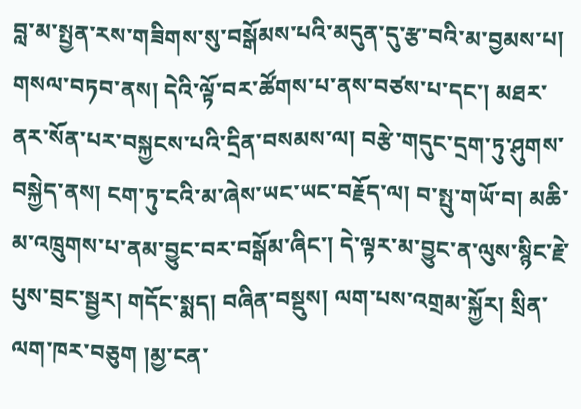བླ་མ་སྤྱན་རས་གཟིགས་སུ་བསྒོམས་པའི་མདུན་དུ་རྩ་བའི་མ་བྱམས་པ། གསལ་བཏབ་ནས། དེའི་ལྟོ་བར་ཚོགས་པ་ནས་བཙས་པ་དང་། མཐར་ནར་སོན་པར་བསྐྱངས་པའི་དྲིན་བསམས་ལ། བརྩེ་གདུང་དྲག་ཏུ་ཤུགས་བསྐྱེད་ནས། ངག་ཏུ་ངའི་མ་ཞེས་ཡང་ཡང་བརྗོད་ལ། བ་སྤུ་གཡོ་བ། མཆི་མ་འཁྲུགས་པ་ནམ་བྱུང་བར་བསྒོམ་ཞིང་། དེ་ལྟར་མ་བྱུང་ན་ལུས་སྙིང་རྗེ་པུས་བྲང་སྦྱར། གདོང་སྨད། བཞིན་བསྡུས། ལག་པས་འགྲམ་སྐྱོར། སྲིན་ལག་ཁར་བཅུག །མྱ་ངན་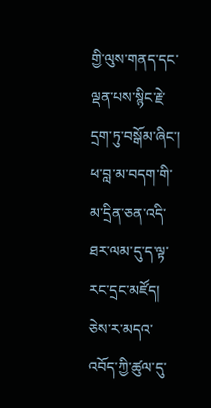གྱི་ལུས་གནད་དང་ལྡན་པས་སྙིང་རྗེ་དྲག་ཏུ་བསྒོམ་ཞིང་། ཕ་བླ་མ་བདག་གི་མ་དྲིན་ཅན་འདི་ཐར་ལམ་དུ་ད་ལྟ་རང་དྲང་མཛོད། ཅེས་ར་མདའ་འབོད་ཀྱི་ཚུལ་དུ་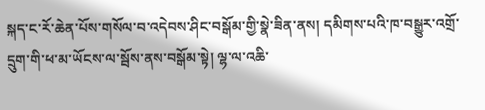སྐད་ང་རོ་ཆེན་པོས་གསོལ་བ་འདེབས་ཤིང་བསྒོམ་གྱི་སྣེ་ཟིན་ནས། དམིགས་པའི་ཁ་བསྒྱུར་འགྲོ་དྲུག་གི་ཕ་མ་ཡོངས་ལ་སྦོས་ནས་བསྒོམ་སྟེ། ལྷ་ལ་འཆི་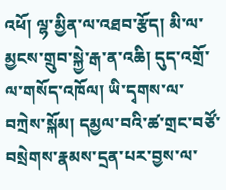འཕོ། ལྷ་མྱིན་ལ་འཐབ་རྩོད། མི་ལ་མྱངས་གྲུབ་སྐྱེ་རྒ་ན་འཆི། དུད་འགྲོ་ལ་གསོད་འཁོལ། ཡི་དྭགས་ལ་བཀྲེས་སྐོམ། དམྱལ་བའི་ཚ་གྲང་བཙོ་བསྲེགས་རྣམས་དྲན་པར་བྱས་ལ་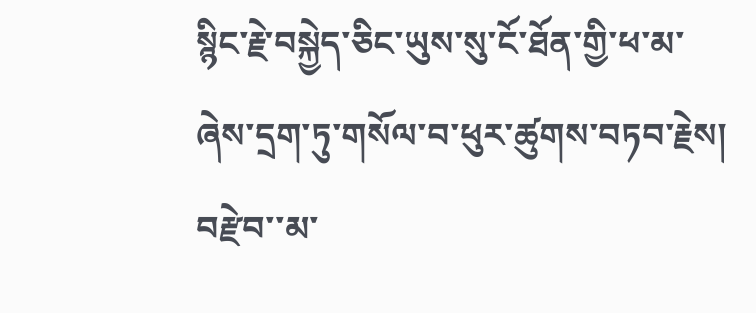སྙིང་རྗེ་བསྐྱེད་ཅིང་ཡུས་སུ་ངོ་ཐོན་གྱི་ཕ་མ་ཞེས་དྲག་ཏུ་གསོལ་བ་ཕུར་ཚུགས་བཏབ་རྗེས། བརྫེབ་་མ་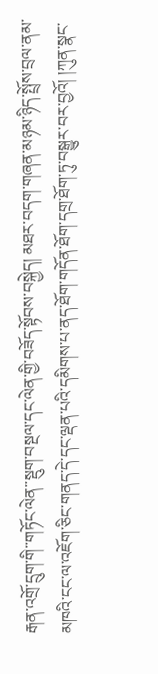རྒན་འགྲོ་དྲུག་གི་་གཏོང་ལེན་་སྡུག་བསྔལ་དང་ལེན་གྱི་བཟོད་སྟོབས་བསྐྱེད། མཐར་བདག་གཞན་མཉམ་ཉིད་སྤྲོས་བྲལ་ནམ་མཁའི་ངང་ལ་འཇོག་ཅིང་གནད་དེ་དང་ལྡན་པའི་དམིགས་པ་ནད་ཐོག་གདོན་ཐོག་དགྲ་ཐོག་ཏུ་བསྒྱུར་བར་བྱའོ། །ཀུན་སྣང་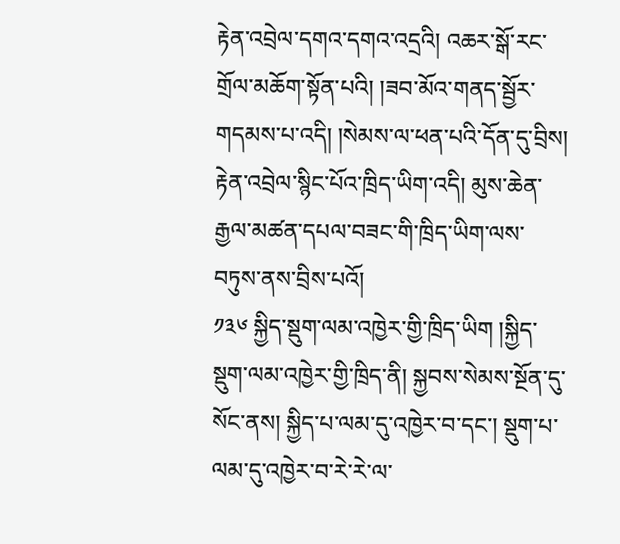རྟེན་འབྲེལ་དགའ་དགའ་འདྲའི། འཆར་སྒོ་རང་གྲོལ་མཆོག་སྟོན་པའི། །ཟབ་མོའ་གནད་སྦྱོར་གདམས་པ་འདི། །སེམས་ལ་ཕན་པའི་དོན་དུ་བྲིས། རྟེན་འབྲེལ་སྙིང་པོའ་ཁྲིད་ཡིག་འདི། མུས་ཆེན་རྒྱལ་མཚན་དཔལ་བཟང་གི་ཁྲིད་ཡིག་ལས་བཏུས་ནས་བྲིས་པའོ།
༡༣༦ སྐྱིད་སྡུག་ལམ་འཁྱེར་གྱི་ཁྲིད་ཡིག །སྐྱིད་སྡུག་ལམ་འཁྱེར་གྱི་ཁྲིད་ནི། སྐྱབས་སེམས་སྔོན་དུ་སོང་ནས། སྐྱིད་པ་ལམ་དུ་འཁྱེར་བ་དང་། སྡུག་པ་ལམ་དུ་འཁྱེར་བ་རེ་རེ་ལ་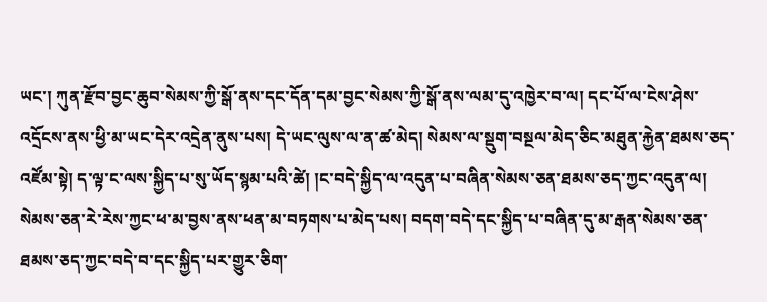ཡང་། ཀུན་རྫོབ་བྱང་ཆུབ་སེམས་ཀྱི་སྒོ་ནས་དང་དོན་དམ་བྱང་སེམས་ཀྱི་སྒོ་ནས་ལམ་དུ་འཁྱེར་བ་ལ། དང་པོ་ལ་ངེས་ཤེས་འདྲོངས་ནས་ཕྱི་མ་ཡང་དེར་འདྲེན་ནུས་པས། དེ་ཡང་ལུས་ལ་ན་ཚ་མེད། སེམས་ལ་སྡུག་བསྔལ་མེད་ཅིང་མཐུན་རྐྱེན་ཐམས་ཅད་འཛོམ་སྟེ། ད་ལྟ་ང་ལས་སྐྱིད་པ་སུ་ཡོད་སྙམ་པའི་ཚེ། །ང་བདེ་སྐྱིད་ལ་འདུན་པ་བཞིན་སེམས་ཅན་ཐམས་ཅད་ཀྱང་འདུན་ལ། སེམས་ཅན་རེ་རེས་ཀྱང་ཕ་མ་བྱས་ནས་ཕན་མ་བཏགས་པ་མེད་པས། བདག་བདེ་དང་སྐྱིད་པ་བཞིན་དུ་མ་རྒན་སེམས་ཅན་ཐམས་ཅད་ཀྱང་བདེ་བ་དང་སྐྱིད་པར་གྱུར་ཅིག་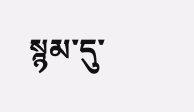སྙམ་དུ་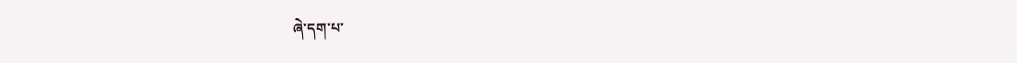ཞེ་དག་པ་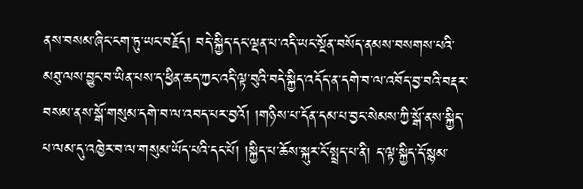ནས་བསམ་ཞིང་ངག་ཏུ་ཡང་བརྗོད། བདེ་སྐྱིད་དང་ལྡན་པ་འདི་ཡང་སྔོན་བསོད་ནམས་བསགས་པའི་མཐུ་ལས་བྱུང་བ་ཡིན་པས་ད་ཕྱིན་ཆད་ཀྱང་འདི་ལྟ་བུའི་བདེ་སྐྱིད་འདོད་ན་དགེ་བ་ལ་འབོད་བྱ་བའི་བརྡར་བསམ་ནས་སྒོ་གསུམ་དགེ་བ་ལ་འབད་པར་བྱའོ། །གཉིས་པ་དོན་དམ་པ་བྱང་སེམས་ཀྱི་སྒོ་ནས་སྐྱིད་པ་ལམ་དུ་འཁྱེར་བ་ལ་གསུམ་ཡོད་པའི་དང་པོ། །སྐྱིད་པ་ཆོས་སྐུར་ངོ་སྤྲད་པ་ནི། ད་ལྟ་སྐྱིད་དོ་སྙམ་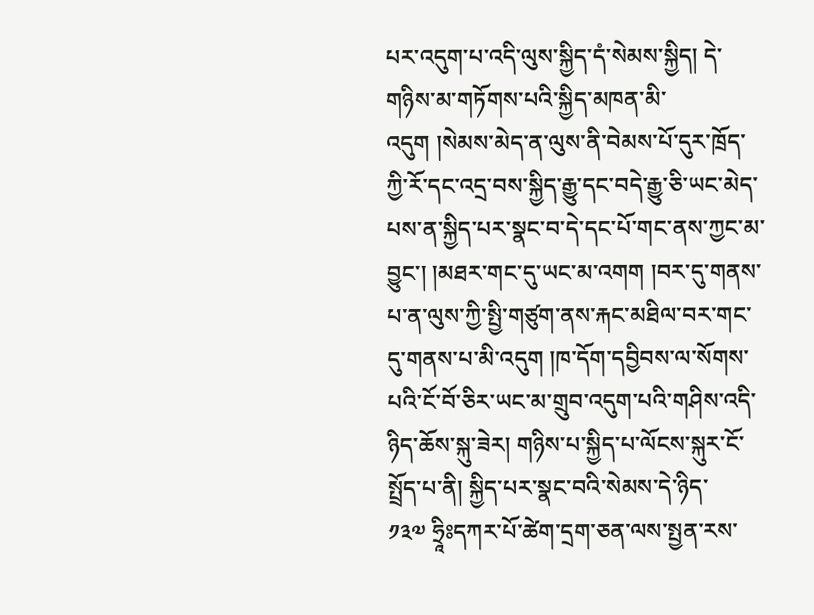པར་འདུག་པ་འདི་ལུས་སྐྱིད་དཾ་སེམས་སྐྱིད། དེ་གཉིས་མ་གཏོགས་པའི་སྐྱིད་མཁན་མི་འདུག །སེམས་མེད་ན་ལུས་ནི་བེམས་པོ་དུར་ཁྲོད་ཀྱི་རོ་དང་འདྲ་བས་སྐྱིད་རྒྱུ་དང་བདེ་རྒྱུ་ཅི་ཡང་མེད་པས་ན་སྐྱིད་པར་སྣང་བ་དེ་དང་པོ་གང་ནས་ཀྱང་མ་བྱུང་། །མཐར་གང་དུ་ཡང་མ་འགག །བར་དུ་གནས་པ་ན་ལུས་ཀྱི་སྤྱི་གཙུག་ནས་རྐང་མཐིལ་བར་གང་དུ་གནས་པ་མི་འདུག །ཁ་དོག་དབྱིབས་ལ་སོགས་པའི་ངོ་བོ་ཅིར་ཡང་མ་གྲུབ་འདུག་པའི་གཤིས་འདི་ཉིད་ཆོས་སྐུ་ཟེར། གཉིས་པ་སྐྱིད་པ་ལོངས་སྐུར་ངོ་སྤྲོད་པ་ནི། སྐྱིད་པར་སྣང་བའི་སེམས་དེ་ཉིད་
༡༣༧ ཧྲཱིཿདཀར་པོ་ཚེག་དྲག་ཅན་ལས་སྤྱན་རས་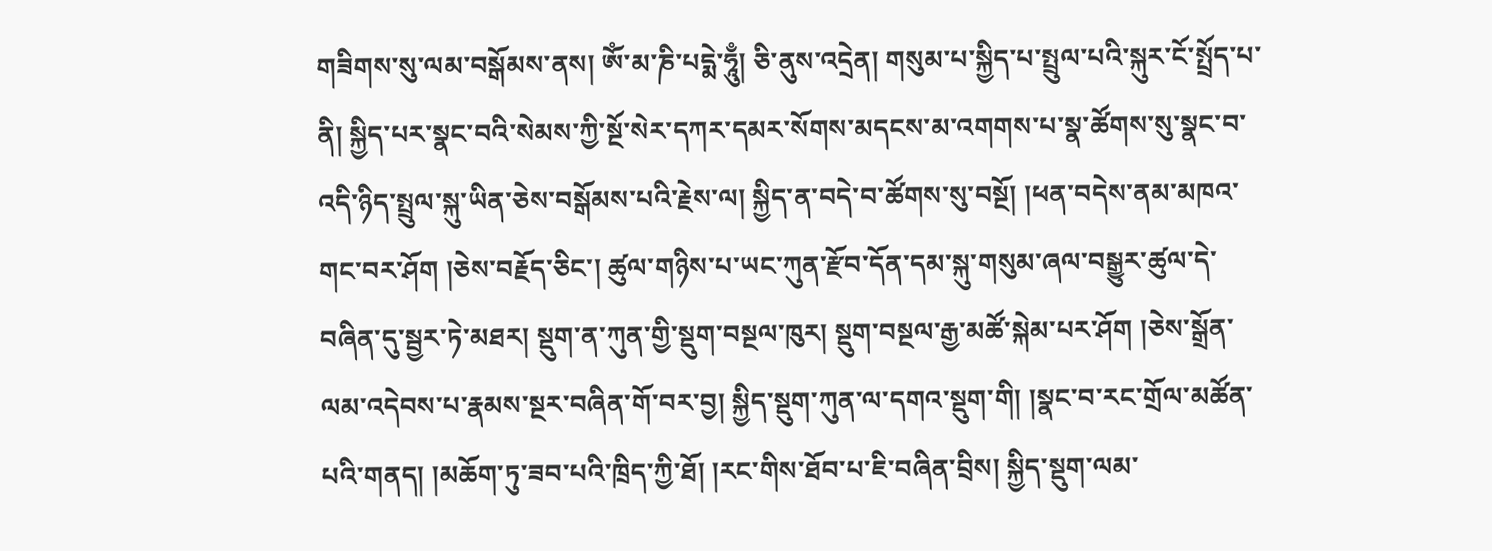གཟིགས་སུ་ལམ་བསྒོམས་ནས། ༀ་མ་ཎི་པདྨེ་ཧཱུྃ། ཅི་ནུས་འདྲེན། གསུམ་པ་སྐྱིད་པ་སྤྲུལ་པའི་སྐུར་ངོ་སྤྲོད་པ་ནི། སྐྱིད་པར་སྣང་བའི་སེམས་ཀྱི་སྔོ་སེར་དཀར་དམར་སོགས་མདངས་མ་འགགས་པ་སྣ་ཚོགས་སུ་སྣང་བ་འདི་ཉིད་སྤྲུལ་སྐུ་ཡིན་ཅེས་བསྒོམས་པའི་རྗེས་ལ། སྐྱིད་ན་བདེ་བ་ཚོགས་སུ་བསྔོ། །ཕན་བདེས་ནམ་མཁའ་གང་བར་ཤོག །ཅེས་བརྗོད་ཅིང་། ཚུལ་གཉིས་པ་ཡང་ཀུན་རྫོབ་དོན་དམ་སྐུ་གསུམ་ཞལ་བསྒྱུར་ཚུལ་དེ་བཞིན་དུ་སྦྱར་ཏེ་མཐར། སྡུག་ན་ཀུན་གྱི་སྡུག་བསྔལ་ཁུར། སྡུག་བསྔལ་རྒྱ་མཚོ་སྐེམ་པར་ཤོག །ཅེས་སྒྲོན་ལམ་འདེབས་པ་རྣམས་སྔར་བཞིན་གོ་བར་བྱ། སྐྱིད་སྡུག་ཀུན་ལ་དགའ་སྡུག་གི། །སྣང་བ་རང་གྲོལ་མཚོན་པའི་གནད། །མཆོག་ཏུ་ཟབ་པའི་ཁྲིད་ཀྱི་ཐོ། །རང་གིས་ཐོབ་པ་ཇི་བཞིན་བྲིས། སྐྱིད་སྡུག་ལམ་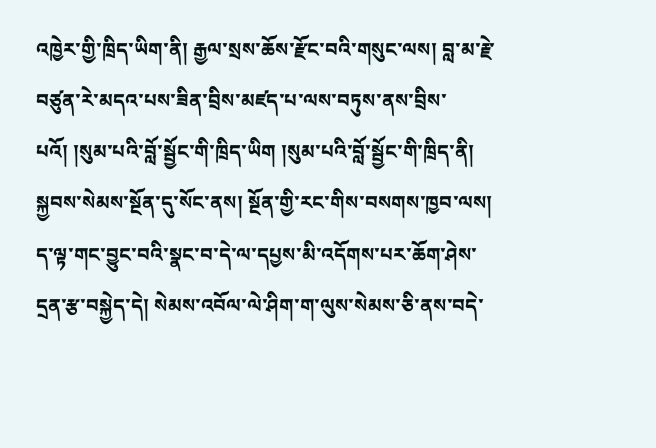འཁྱེར་གྱི་ཁྲིད་ཡིག་ནི། རྒྱལ་སྲས་ཆོས་རྫོང་བའི་གསུང་ལས། བླ་མ་རྗེ་བཙུན་རེ་མདའ་པས་ཟིན་བྲིས་མཛད་པ་ལས་བཏུས་ནས་བྲིས་པའོ། །སུམ་པའི་བློ་སྦྱོང་གི་ཁྲིད་ཡིག །སུམ་པའི་བློ་སྦྱོང་གི་ཁྲིད་ནི། སྐྱབས་སེམས་སྔོན་དུ་སོང་ནས། སྔོན་གྱི་རང་གིས་བསགས་ཁྱབ་ལས། ད་ལྟ་གང་བྱུང་བའི་སྣང་བ་དེ་ལ་དཔྱས་མི་འདོགས་པར་ཆོག་ཤེས་དྲན་རྩ་བསྐྱེད་དེ། སེམས་འབོལ་ལེ་ཤིག་ག་ལུས་སེམས་ཅི་ནས་བདེ་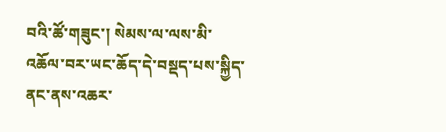བའི་ཚོ་གཟུང་། སེམས་ལ་ལས་མི་འཆོལ་བར་ཡང་ཆོད་དེ་བསྡད་པས་སྐྱིད་ནང་ནས་འཆར་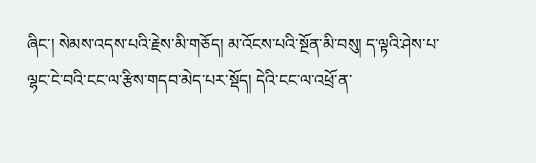ཞིང་། སེམས་འདས་པའི་རྗེས་མི་གཅོད། མ་འོངས་པའི་སྔོན་མི་བསུ། ད་ལྟའི་ཤེས་པ་ལྷང་ངེ་བའི་ངང་ལ་རྩིས་གདབ་མེད་པར་སྡོད། དེའི་ངང་ལ་འཕྲོ་ན་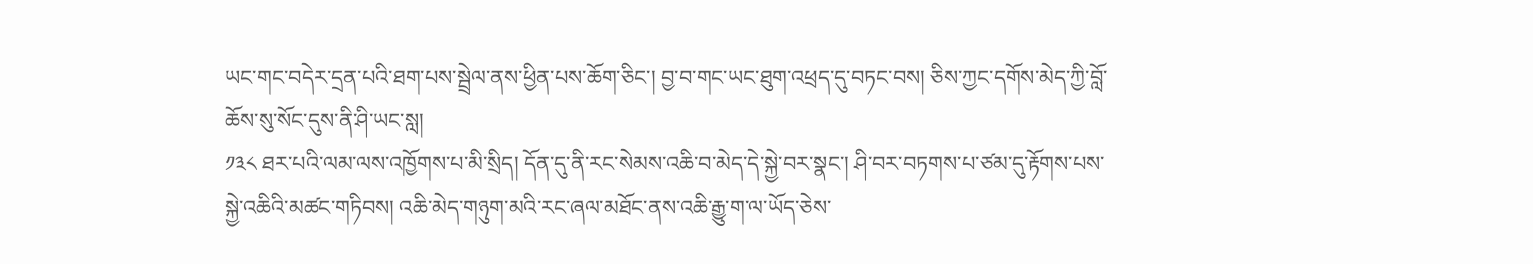ཡང་གང་བདེར་དྲན་པའི་ཐག་པས་སྦྲེལ་ནས་ཕྱིན་པས་ཆོག་ཅིང་། བྱ་བ་གང་ཡང་ཐུག་འཕྲད་དུ་བཏང་བས། ཅིས་ཀྱང་དགོས་མེད་ཀྱི་བློ་ཆོས་སུ་སོང་དུས་ནི་ཤི་ཡང་སླ།
༡༣༨ ཐར་པའི་ལམ་ལས་འཁྱོགས་པ་མི་སྲིད། དོན་དུ་ནི་རང་སེམས་འཆི་བ་མེད་དེ་སྐྱེ་བར་སྣང་། ཤི་བར་བཏགས་པ་ཙམ་དུ་རྟོགས་པས་སྐྱེ་འཆིའི་མཚང་གཏིབས། འཆི་མེད་གཉུག་མའི་རང་ཞལ་མཐོང་ནས་འཆི་རྒྱུ་ག་ལ་ཡོད་ཅེས་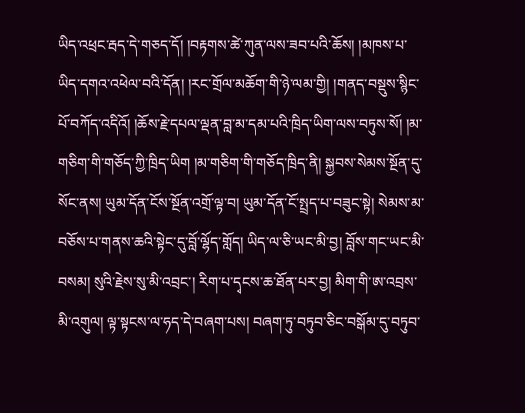ཡིད་འཕྲང་རྦད་དེ་གཅད་དོ། །བརྟགས་ཚེ་ཀུན་ལས་ཟབ་པའི་ཆོས། །མཁས་པ་ཡིད་དགའ་འཕེལ་བའི་དོན། །རང་གྲོལ་མཆོག་གི་ཉེ་ལམ་གྱི། །གནད་བསྡུས་སྙིང་པོ་བཀོད་འདིའོ། །ཆོས་རྗེ་དཔལ་ལྡན་བླ་མ་དམ་པའི་ཁྲིད་ཡིག་ལས་བཏུས་སོ། །མ་གཅིག་གི་གཅོད་ཀྱི་ཁྲིད་ཡིག །མ་གཅིག་གི་གཅོད་ཁྲིད་ནི། སྐྱབས་སེམས་སྔོན་དུ་སོང་ནས། ཡུམ་དོན་ངོས་སྔོན་འགྲོ་ལྟ་བ། ཡུམ་དོན་ངོ་སྤྲད་པ་བཟུང་སྟེ། སེམས་མ་བཅོས་པ་གནས་ཆའི་སྟེང་དུ་བློ་ལྷོད་གློད། ཡིད་ལ་ཅི་ཡང་མི་བྱ། བློས་གང་ཡང་མི་བསམ། སུའི་རྗེས་སུ་མི་འབྲང་། རིག་པ་དྭངས་ཆ་ཐོན་པར་བྱ། མིག་གི་ཨ་འབྲས་མི་འགུལ། ལྟ་སྟངས་ལ་ཧད་དེ་བཞག་པས། བཞག་ཏུ་བཏུབ་ཅིང་བསྒོམ་དུ་བཏུབ་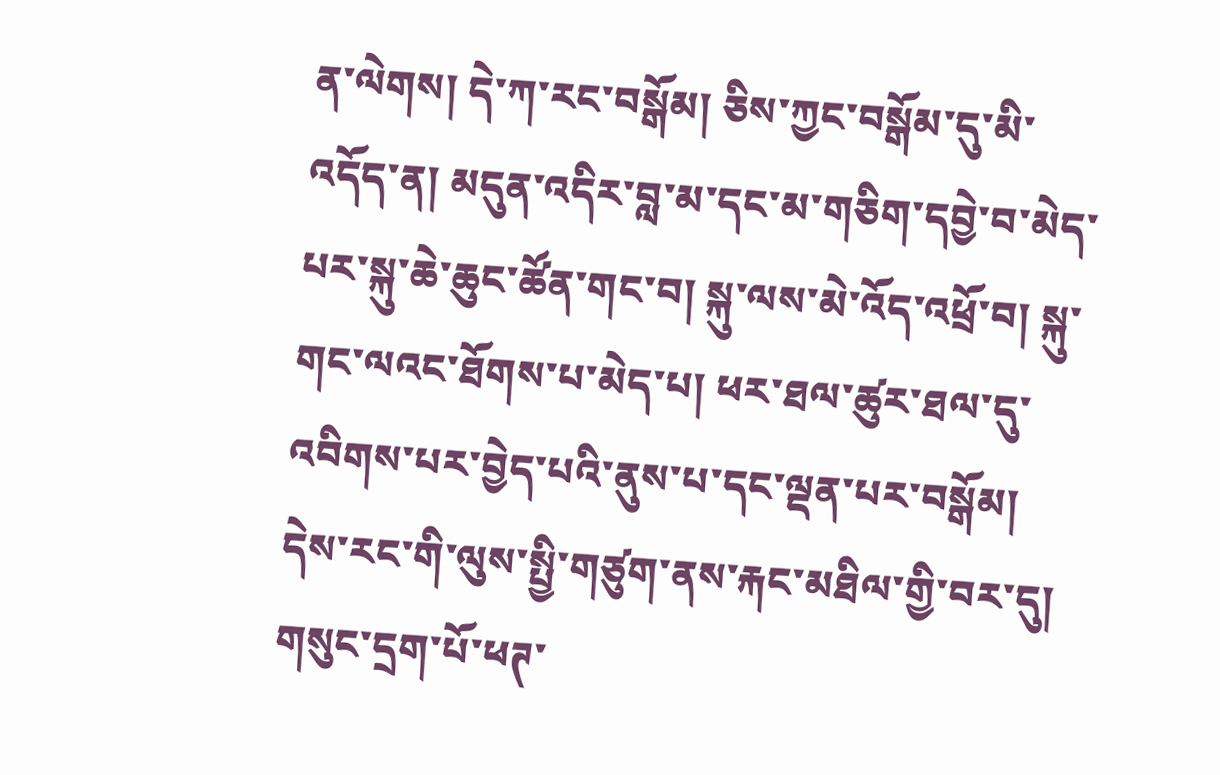ན་ལེགས། དེ་ཀ་རང་བསྒོམ། ཅིས་ཀྱང་བསྒོམ་དུ་མི་འདོད་ན། མདུན་འདིར་བླ་མ་དང་མ་གཅིག་དབྱེ་བ་མེད་པར་སྐུ་ཆེ་ཆུང་ཚོན་གང་བ། སྐུ་ལས་མེ་འོད་འཕྲོ་བ། སྐུ་གང་ལའང་ཐོགས་པ་མེད་པ། ཕར་ཐལ་ཚུར་ཐལ་དུ་འབིགས་པར་བྱེད་པའི་ནུས་པ་དང་ལྡན་པར་བསྒོམ། དེས་རང་གི་ལུས་སྤྱི་གཙུག་ནས་རྐང་མཐིལ་གྱི་བར་དུ། གསུང་དྲག་པོ་ཕཊ་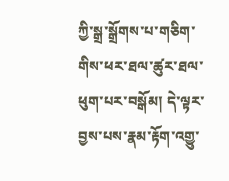ཀྱི་སྒྲ་སྒྲོགས་པ་གཅིག་གིས་ཕར་ཐལ་ཚུར་ཐལ་ཕུག་པར་བསྒོམ། དེ་ལྟར་བྱས་པས་རྣམ་རྟོག་འགྱུ་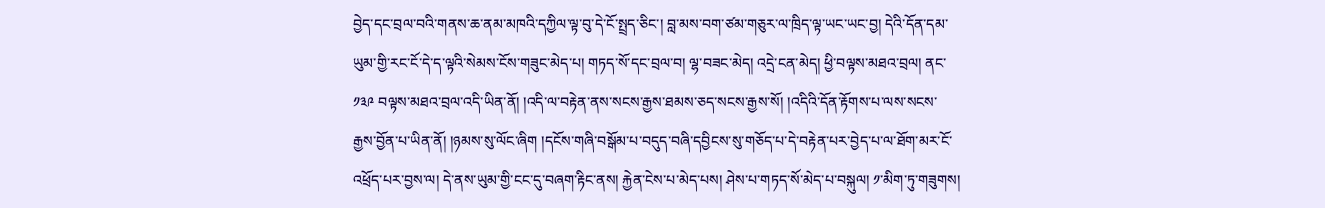བྱེད་དང་བྲལ་བའི་གནས་ཆ་ནམ་མཁའི་དཀྱིལ་ལྟ་བུ་དེ་ངོ་སྤྲད་ཅིང་། བླ་མས་བག་ཙམ་གཅུར་ལ་ཁྲིད་ལྟ་ཡང་ཡང་བྱ། དེའི་དོན་དམ་ཡུམ་གྱི་རང་ངོ་དེ་ད་ལྟའི་སེམས་ངོས་གཟུང་མེད་པ། གཏད་སོ་དང་བྲལ་བ། ལྷ་བཟང་མེད། འདྲེ་ངན་མེད། ཕྱི་བལྟས་མཐའ་བྲལ། ནང་
༡༣༩ བལྟས་མཐའ་བྲལ་འདི་ཡིན་ནོ། །འདི་ལ་བརྟེན་ནས་སངས་རྒྱས་ཐམས་ཅད་སངས་རྒྱས་སོ། །འདིའི་དོན་རྟོགས་པ་ལས་སངས་རྒྱས་བྱོན་པ་ཡིན་ནོ། །ཉམས་སུ་ལོང་ཞིག །དངོས་གཞི་བསྒོམ་པ་བདུད་བཞི་དབྱིངས་སུ་གཅོད་པ་དེ་བརྟེན་པར་བྱེད་པ་ལ་ཐོག་མར་ངོ་འཕྲོད་པར་བྱས་ལ། དེ་ནས་ཡུམ་གྱི་ངང་དུ་བཞག་རྟིང་ནས། རྐྱེན་ངེས་པ་མེད་པས། ཤེས་པ་གཏད་སོ་མེད་པ་བསྐུལ། ༡་མིག་ཏུ་གཟུགས།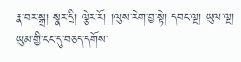རྣ་བར་སྒྲ། སྣར་དྲི། ལྕེར་རོ། །ལུས་རེག་བྱ་སྟེ། དབང་ལྔ། ཡུལ་ལྔ། ཡུམ་གྱི་ངང་དུ་བཅད་དགོས་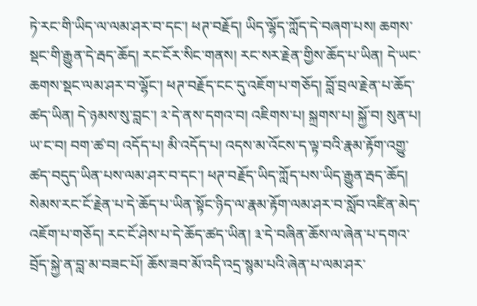ཏེ་རང་གི་ཡིད་ལ་ལམ་ཤར་བ་དང་། ཕཊ་བརྗོད། ཡིད་ལྷོད་ཀློད་དེ་བཞག་པས། ཆགས་སྡང་གི་རྒྱུན་དེ་རྦད་ཆོད། རང་ངོར་སིང་གནས། རང་སར་རྗེན་གྱིས་ཆོད་པ་ཡིན། དེ་ཡང་ཆགས་སྡང་ལམ་ཤར་བ་ལྷོང་། ཕཊ་བརྗོད་ངང་དུ་འཇོག་པ་གཅོད། བློ་བྲལ་རྗེན་པ་ཆོད་ཚད་ཡིན། དེ་ཉམས་སུ་བླང་། ༢་དེ་ནས་དགའ་བ། འཇིགས་པ། སྐྲགས་པ། སྐྱོ་བ། སུན་པ། ཡ་ང་བ། བག་ཚ་བ། འདོད་པ། མི་འདོད་པ། འདས་མ་འོངས་ད་ལྟ་བའི་རྣམ་རྟོག་འགྱུ་ཚད་བདུད་ཡིན་པས་ལམ་ཤར་བ་དང་། ཕཊ་བརྗོད་ཡིད་ཀློད་པས་ཡིད་རྒྱུན་རྦད་ཆོད། སེམས་རང་ངོ་རྗེན་པ་དེ་ཆོད་པ་ཡིན་སྟོང་ཉིད་ལ་རྣམ་རྟོག་ལམ་ཤར་བ་སློབ་འཛིན་མེད་འཇོག་པ་གཅོད། རང་ངོ་ཤེས་པ་དེ་ཆོད་ཚད་ཡིན། ༣་དེ་བཞིན་ཆོས་ལ་ཞེན་པ་དགའ་བྲོད་སྐྱེ་ན་བླ་མ་བཟང་པོ། ཆོས་ཟབ་མོ་འདི་འདྲ་སྙམ་པའི་ཞེན་པ་ལམ་ཤར་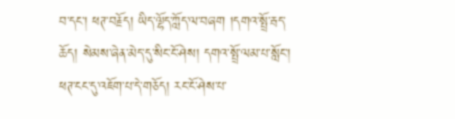བ་དང་། ཕཊ་བརྗོད། ཡིད་ལྷོད་ཀློད་ལ་བཞག །དགའ་སྤྲོ་རྦད་ཆོད། སེམས་ཞེན་མེད་དུ་སིང་ངོ་ཤེས། དགའ་སྤྲོ་ལམ་པ་སློང་། ཕཊ་ངང་དུ་འཇོག་པ་དེ་གཅོད། རང་ངོ་ཤེས་པ་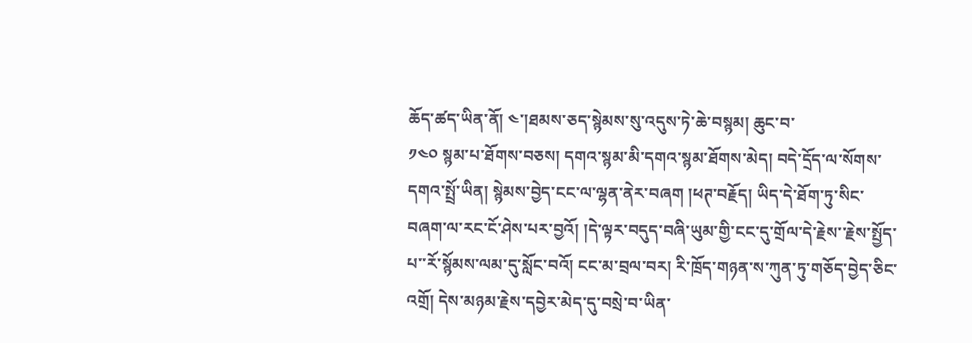ཆོད་ཚད་ཡིན་ནོ། ༤་།ཐམས་ཅད་སྙེམས་སུ་འདུས་ཏེ་ཆེ་བསྙམ། ཆུང་བ་
༡༤༠ སྙམ་པ་ཐོགས་བཅས། དགའ་སྙམ་མི་དགའ་སྙམ་ཐོགས་མེད། བདེ་དྲོད་ལ་སོགས་དགའ་སྤྲོ་ཡིན། སྙེམས་བྱེད་ངང་ལ་ལྷན་ནེར་བཞག །ཕཊ་བརྗོད། ཡིད་དེ་ཐོག་ཏུ་སིང་བཞག་ལ་རང་ངོ་ཤེས་པར་བྱའོ། །དེ་ལྟར་བདུད་བཞི་ཡུམ་གྱི་ངང་དུ་གྲོལ་དེ་རྗེས་་རྗེས་སྤྱོད་པ་་རོ་སྙོམས་ལམ་དུ་སློང་བའོ། ངང་མ་བྲལ་བར། རི་ཁྲོད་གཉན་ས་ཀུན་ཏུ་གཅོད་བྱེད་ཅིང་འགྲོ། དེས་མཉམ་རྗེས་དབྱེར་མེད་དུ་བསྲེ་བ་ཡིན་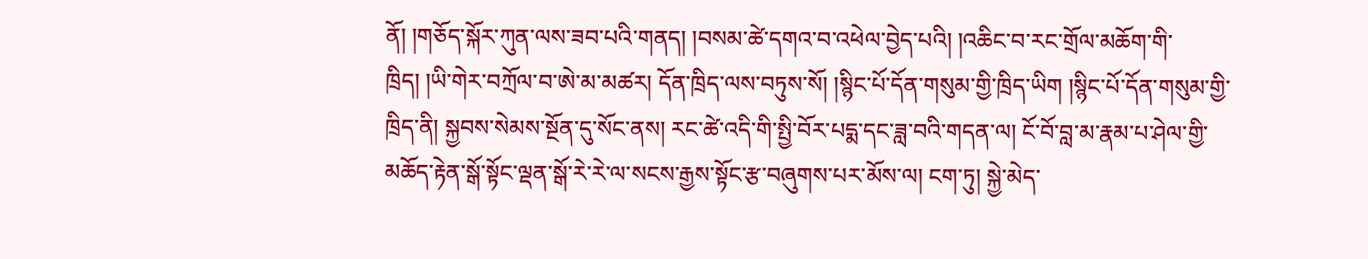ནོ། །གཅོད་སྐོར་ཀུན་ལས་ཟབ་པའི་གནད། །བསམ་ཚེ་དགའ་བ་འཕེལ་བྱེད་པའི། །འཆིང་བ་རང་གྲོལ་མཆོག་གི་ཁྲིད། །ཡི་གེར་བཀྲོལ་བ་ཨེ་མ་མཚར། དོན་ཁྲིད་ལས་བཏུས་སོ། །སྙིང་པོ་དོན་གསུམ་གྱི་ཁྲིད་ཡིག །སྙིང་པོ་དོན་གསུམ་གྱི་ཁྲིད་ནི། སྐྱབས་སེམས་སྔོན་དུ་སོང་ནས། རང་ཚེ་འདི་གི་སྤྱི་བོར་པདྨ་དང་ཟླ་བའི་གདན་ལ། ངོ་བོ་བླ་མ་རྣམ་པ་ཤེལ་གྱི་མཆོད་རྟེན་སྒོ་སྟོང་ལྡན་སྒོ་རེ་རེ་ལ་སངས་རྒྱས་སྟོང་རྩ་བཞུགས་པར་མོས་ལ། ངག་ཏུ། སྐྱེ་མེད་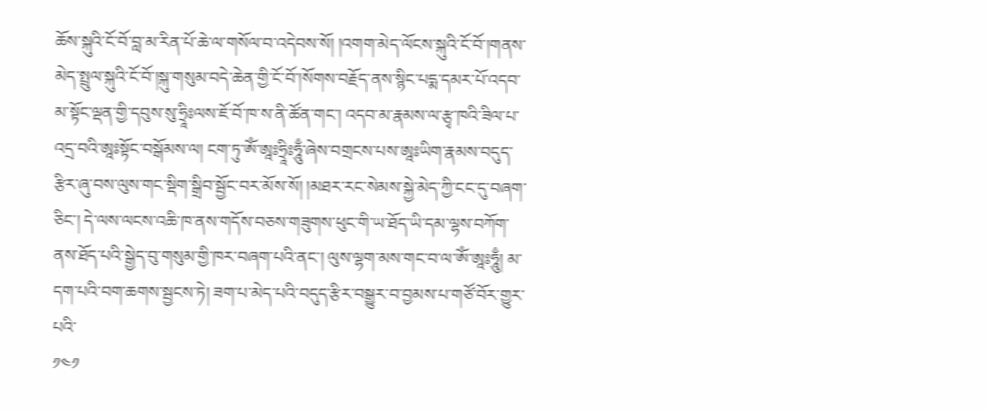ཆོས་སྐུའི་ངོ་བོ་བླ་མ་རིན་པོ་ཆེ་ལ་གསོལ་བ་འདེབས་སོ། །འགག་མེད་ལོངས་སྐུའི་ངོ་བོ་།གནས་མེད་སྤྲུལ་སྐུའི་ངོ་བོ་།སྐུ་གསུམ་བདེ་ཆེན་གྱི་ངོ་བོ་།སོགས་བརྗོད་ནས་སྙིང་པདྨ་དམར་པོ་འདབ་མ་སྟོང་ལྡན་གྱི་དབུས་སུ་ཧྲཱིཿལས་ཇོ་བོ་ཁ་ས་ནི་ཚོན་གང་། འདབ་མ་རྣམས་ལ་རྩྭ་ཁའི་ཟིལ་པ་འདྲ་བའི་ཨཱཿསྟོང་བསྒོམས་ལ། ངག་ཏུ་ༀ་ཨཱཿཧྲཱིཿཧཱུྃ་ཞེས་བགྲངས་པས་ཨཱཿཡིག་རྣམས་བདུད་རྩིར་ཞུ་བས་ལུས་གང་སྡིག་སྒྲིབ་སྦྱོང་བར་མོས་སོ། །མཐར་རང་སེམས་སྐྱེ་མེད་ཀྱི་ངང་དུ་བཞག་ཅིང་། དེ་ལས་ལངས་འཆི་ཁ་ནས་གདོས་བཅས་གཟུགས་ཕུང་གི་ཡ་ཐོད་ཡི་དམ་ལྷས་བཀོག་ནས་ཐོད་པའི་སྒྱེད་བུ་གསུམ་གྱི་ཁར་བཞག་པའི་ནང་། ལུས་ལྷག་མས་གང་བ་ལ་ༀ་ཨཱཿཧཱུྃ། མ་དག་པའི་བག་ཆགས་སྦྱངས་ཏེ། ཟག་པ་མེད་པའི་བདུད་རྩིར་བསྒྱུར་བ་བྱམས་པ་གཙོ་བོར་གྱུར་པའི་
༡༤༡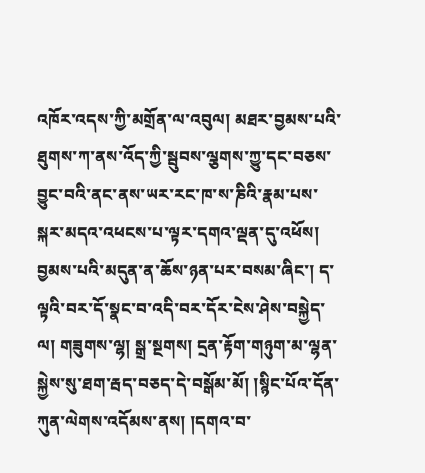འཁོར་འདས་ཀྱི་མགྲོན་ལ་འབུལ། མཐར་བྱམས་པའི་ཐུགས་ཀ་ནས་འོད་ཀྱི་སྦུབས་ལྕགས་ཀྱུ་དང་བཅས་བྱུང་བའི་ནང་ནས་ཡར་རང་ཁ་ས་ཎིའི་རྣམ་པས་སྐར་མདའ་འཕངས་པ་ལྟར་དགའ་ལྡན་དུ་འཕོས། བྱམས་པའི་མདུན་ན་ཆོས་ཉན་པར་བསམ་ཞིང་། ད་ལྟའི་བར་དོ་སྣང་བ་འདི་བར་དོར་ངེས་ཤེས་བསྐྱེད་ལ། གཟུགས་ལྷ། སྒྲ་སྔགས། དྲན་རྟོག་གཉུག་མ་ལྷན་སྐྱེས་སུ་ཐག་རྦད་བཅད་དེ་བསྒོམ་མོ། །སྙིང་པོའ་དོན་ཀུན་ལེགས་འདོམས་ནས། །དགའ་བ་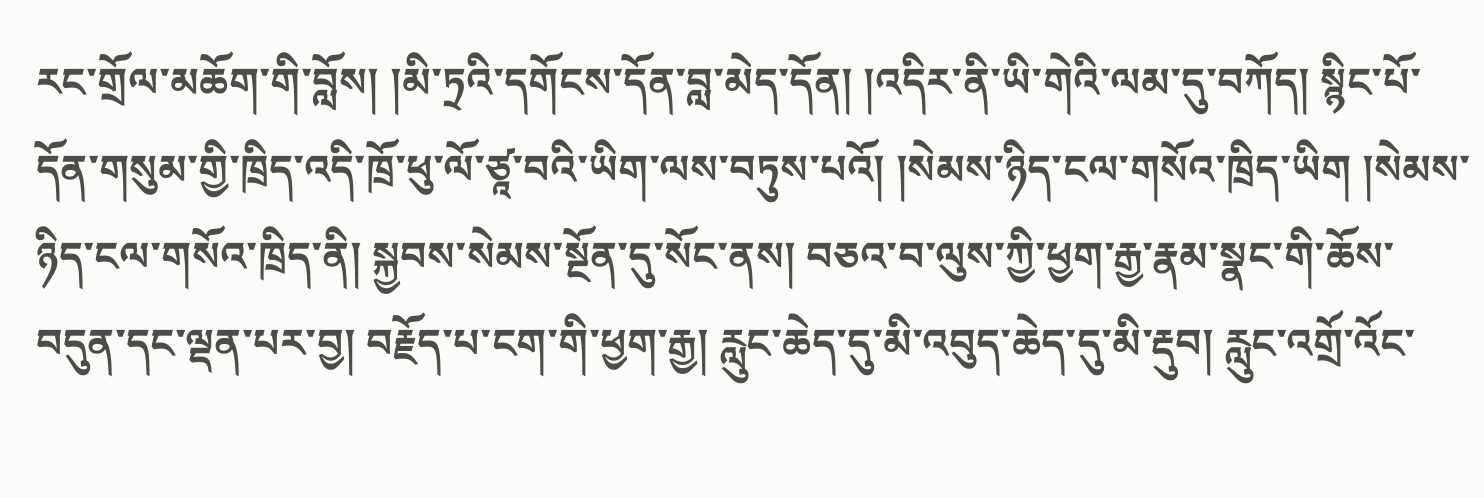རང་གྲོལ་མཆོག་གི་བློས། །མི་ཏྲའི་དགོངས་དོན་བླ་མེད་དོན། །འདིར་ནི་ཡི་གེའི་ལམ་དུ་བཀོད། སྙིང་པོ་དོན་གསུམ་གྱི་ཁྲིད་འདི་ཁྲོ་ཕུ་ལོ་ཙཱ་བའི་ཡིག་ལས་བཏུས་པའོ། །སེམས་ཉིད་ངལ་གསོའ་ཁྲིད་ཡིག །སེམས་ཉིད་ངལ་གསོའ་ཁྲིད་ནི། སྐྱབས་སེམས་སྔོན་དུ་སོང་ནས། བཅའ་བ་ལུས་ཀྱི་ཕྱག་རྒྱ་རྣམ་སྣང་གི་ཆོས་བདུན་དང་ལྡན་པར་བྱ། བརྗོད་པ་ངག་གི་ཕྱག་རྒྱ། རླུང་ཆེད་དུ་མི་འབུད་ཆེད་དུ་མི་རྡུབ། རླུང་འགྲོ་འོང་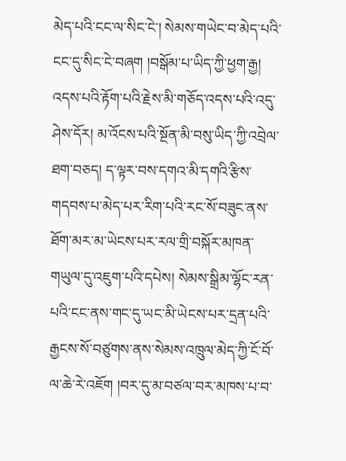མེད་པའི་ངང་ལ་སིང་ངེ་། སེམས་གཡེང་བ་མེད་པའི་ངང་དུ་སིང་ངེ་བཞག །བསྒོམ་པ་ཡིད་ཀྱི་ཕྱག་རྒྱ། འདས་པའི་རྟོག་པའི་རྗེས་མི་གཅོད་འདས་པའི་འདུ་ཤེས་དོར། མ་འོངས་པའི་སྔོན་མི་བསུ་ཡིད་ཀྱི་འབྲེལ་ཐག་བཅད། ད་ལྟར་བས་དགའ་མི་དགའི་རྩིས་གདབས་པ་མེད་པར་རིག་པའི་རང་སོ་བཟུང་ནས་ཐོག་མར་མ་ཡེངས་པར་རལ་གྲི་བསྐོར་མཁན་གཡུལ་དུ་འཇུག་པའི་དཔེས། སེམས་སྒྲིམ་ལྷོང་རན་པའི་ངང་ནས་གང་དུ་ཡང་མི་ཡེངས་པར་དྲན་པའི་རྒྱངས་སོ་བཙུགས་ནས་སེམས་འཁྲུལ་མེད་ཀྱི་ངོ་བོ་ལ་ཆེ་རེ་འཇོག །བར་དུ་མ་བཙལ་བར་མཁས་པ་བ་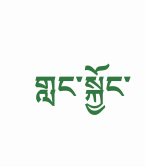གླང་སྐྱོང་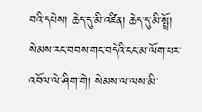བའི་དཔེས། ཆེད་དུ་མི་འཛིན། ཆེད་དུ་མི་སྤྲོ། སེམས་རང་བབས་གང་བདེའི་ངང་མ་ལོག་པར་འབོལ་ལེ་ཤིག་གེ། སེམས་ལ་ལས་མི་